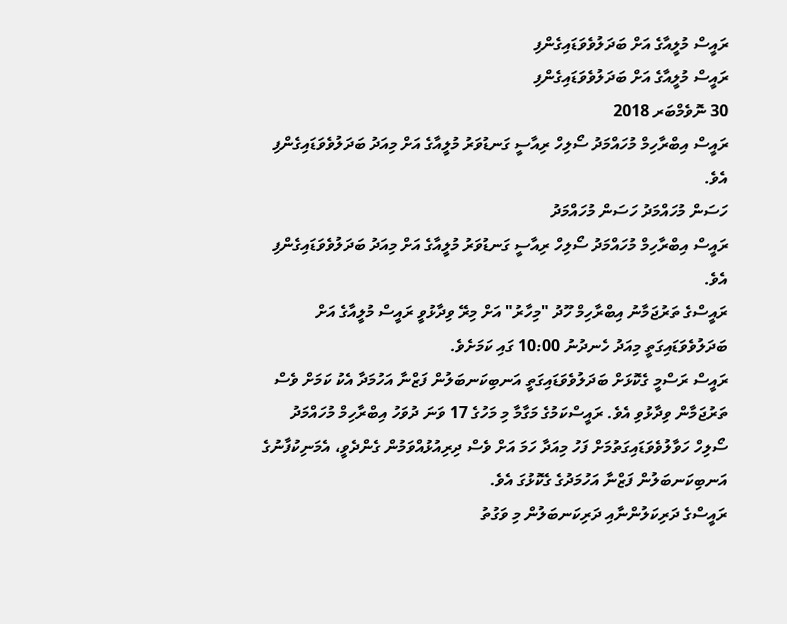ރައީސް މުލީއާގެ އަށް ބަދަލުވެވަޑައިގެންފި
ރައީސް މުލީއާގެ އަށް ބަދަލުވެވަޑައިގެންފި
30 ނޮވެމްބަރ 2018
ރައީސް އިބްރާހިމް މުހައްމަދު ސޯލިހް ރިއާސީ ގަނޑުވަރު މުލީއާގެ އަށް މިއަދު ބަދަލުވެވަޑައިގެންފި އެވެ.
ހަސަން މުހައްމަދު ހަސަން މުހައްމަދު
ރައީސް އިބްރާހިމް މުހައްމަދު ސޯލިހް ރިއާސީ ގަނޑުވަރު މުލީއާގެ އަށް މިއަދު ބަދަލުވެވަޑައިގެންފި އެވެ.
ރައީސްގެ ތަރުޖަމާނު އިބްރާހިމް ހޫދު "މިހާރު" އަށް މިރޭ ވިދާޅުވީ ރައީސް މުލީއާގެ އަށް ބަދަލުވެވަޑައިގަތީ މިއަދު ހެނދުނު 10:00 ގައި ކަމަށެވެ.
ރައީސް ރަސްމީ ގެކޮޅަށް ބަދަލުވެވަޑައިގަތީ އަނބިކަނބަލުން ފަޒްނާ އަހުމަދާ އެކު ކަމަށް ވެސް ތަރުޖަމާން ވިދާޅުވި އެވެ. ރައީސްކަމުގެ މަގާމާ މި މަހުގެ 17 ވަނަ ދުވަހު އިބްރާހިމް މުހައްމަދު ސޯލިހް ހަވާލުވެވަޑައިގަތުމަށް ފަހު މިއަދާ ހަމަ އަށް ވެސް ދިރިއުޅުއްވަމުން ގެންދެވީ، އެމަނިކުފާނުގެ އަނބިކަނބަލުން ފަޒްނާ އަހުމަދުގެ ގެކޮޅުގަ އެވެ.
ރައީސްގެ ދަރިކަލުންނާއި ދަރިކަނބަލުން މި ވަގުތު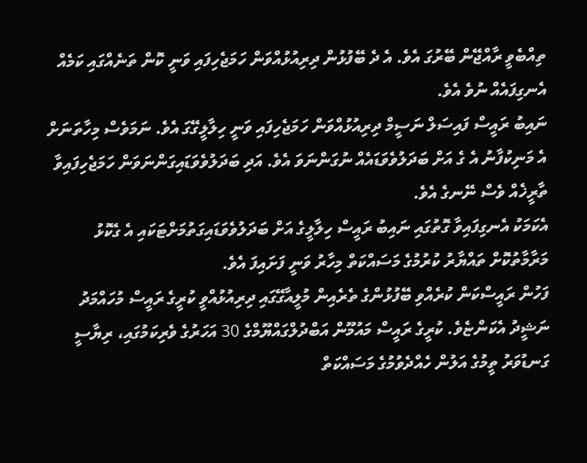ތިއްބެވީ ރާއްޖޭން ބޭރުގަ އެވެ. އެ ދެ ބޭފުޅުން ދިރިއުޅުއްވަން ހަމަޖެހިފައި ވަނީ ކޮން ތަނެއްގައި ކަމެއް އެނގިފައެއް ނުވެ އެވެ.
ނައިބު ރައީސް ފައިސަލް ނަސީމް ދިރިއުޅުއްވަން ހަމަޖެހިފައި ވަނީ ހިލާލީގޭގަ އެވެ. ނަމަވެސް މިހާތަނަށް އެ މަނިކުފާނު އެ ގެ އަށް ބަދަލުވެވަޑައެއް ނުގަންނަވަ އެވެ. އަދި ބަދަލުވެވަޑައިގަންނަވަން ހަމަޖެހިފައިވާ ތާރީޚެއް ވެސް ނޭނގެ އެވެ.
އެކަމަކު އެނގިފައިވާ ގޮތުގައި ނައިބު ރައީސް ހިލާލީގެ އަށް ބަދަލުވެވަޑައިގަތުމަށްޓަކައި އެ ގެކޮޅު މަރާމާތުކޮށް ތައްޔާރު ކުރުމުގެ މަސައްކަތް މިހާރު ވަނީ ފަށައިފަ އެވެ.
ފަހުން ރައީސްކަން ކުރެއްވި ބޭފުޅުންގެ ތެރެއިން މުލީއާގޭގައި ދިރިއުޅުއްވީ ކުރީގެ ރައީސް މުހައްމަދު ނަޝީދު އެކަންޏެވެ. ކުރީގެ ރައީސް މައުމޫން އަބްދުލްގައްޔޫމްގެ 30 އަހަރުގެ ވެރިކަމުގައި، ރިޔާސީ ގަނޑުވަރު ތީމުގެ އަލުން ހެއްދެވުމުގެ މަސައްކަތް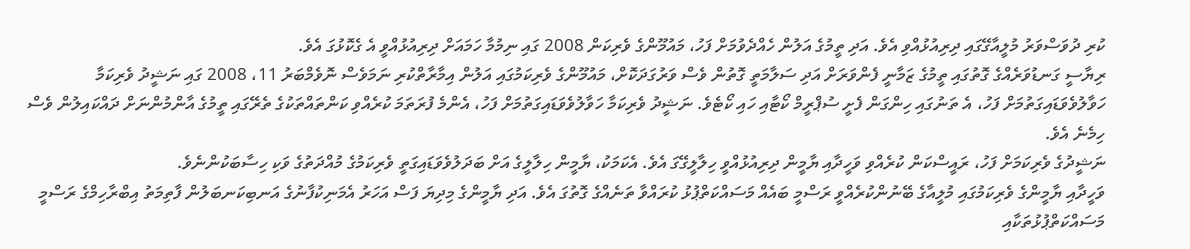ކުރި ދުވަސްވަރު މުލީއާގޭގައި ދިރިއުޅުއްވި އެވެ. އަދި ތީމުގެ އަލުން ހެއްދެވުމަށް ފަހު، މައުމޫންގެ ވެރިކަން 2008 ގައި ނިމުމާ ހަމައަށް ދިރިއުޅުއްވީ އެ ގެކޮޅުގަ އެވެ.
ރިޔާސީ ގަނޑުވަރެއްގެ ގޮތުގައި ތީމުގެ ޒަމާނީ ފެންވަރަށް އަދި ސަލާމަތީ ގޮތުން ވެސް ވަރުގަދަކޮށް، މައުމޫންގެ ވެރިކަމުގައި އަލުން އިމާރާތްކުރި ނަމަވެސް ނޮވެމްބަރު 11، 2008 ގައި ނަޝީދު ވެރިކަމާ ހަވާލުވެވަޑައިގަތުމަށް ފަހު، އެ ތަނުގައި ހިންގަން ފެށީ ސުޕްރީމް ކޯޓާއި ހައި ކޯޓެވެ. ނަޝީދު ވެރިކަމާ ހަވާލުވެވަޑައިގަތުމަށް ފަހު، އެންމެ ފުރަތަމަ ކުރެއްވި ކަންތައްތަކުގެ ތެރޭގައި ތީމުގެ އާންމުންނަށް ދައްކައިލުން ވެސް ހިމެނެ އެވެ.
ނަޝީދުގެ ވެރިކަމަށް ފަހު، ރައީސްކަން ކުރެއްވި ވަހީދާއި ޔާމީން ދިރިއުޅުއްވީ ހިލާލީގޭގަ އެވެ. އެކަމަކު، ޔާމީން ހިލާލީގެ އަށް ބަދަލުވެވަޑައިގަތީ ވެރިކަމުގެ މުއްދަތުގެ ވަކި ހިސާބަކުންނެވެ.
ވަހީދާއި ޔާމީންގެ ވެރިކަމުގައި މުލީއާގެ ބޭނުންކުރެއްވީ ރަސްމީ ބައެއް މަސައްކަތްޕުޅު ކުރައްވާ ތަނެއްގެ ގޮތުގަ އެވެ. އަދި ޔާމީންގެ މިދިޔަ ފަސް އަހަރު އެމަނިކުފާނުގެ އަނބިކަނބަލުން ފާތިމަތު އިބްރާހިމްގެ ރަސްމީ މަސައްކަތްޕުޅުތަކާއި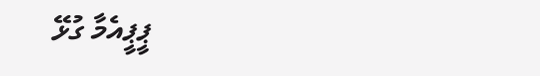ޕީޕީއެމާ ގުޅޭ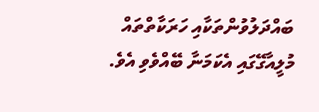ބައްދަލުވުންތަކާއި ހަރަކާތްތައް މުލީއާގޭގައި އެކަމަނާ ބޭއްވެވި އެވެ.